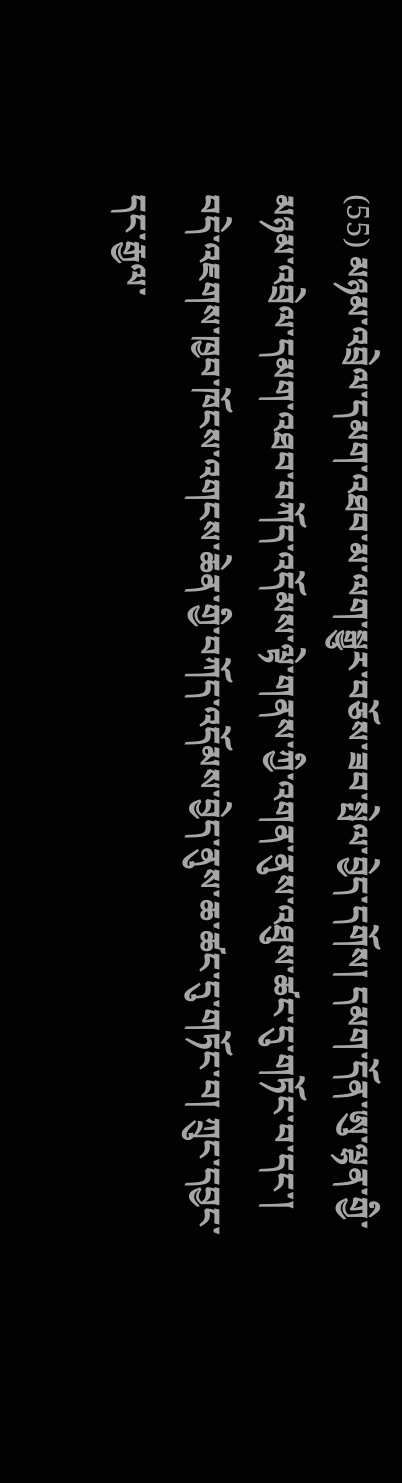(55) མཉམ་འབྲེལ་དམག་འཐབ་མ་ལག་སྒྱུར་བཅོས་ཟབ་སྤེལ་བྱེད་དགོས། དམག་དོན་ཨུ་ལྷན་གྱི་མཉམ་འབྲེལ་དམག་འཐབ་བཀོད་འདོམས་ལྟེ་གནས་ཀྱི་འགན་ནུས་འཐུས་ཚང་དུ་གཏོང་བ་དང་། བདེ་འཇགས་ཁྱབ་ཁོངས་འགངས་ཆེན་གྱི་བཀོད་འདོམས་བྱེད་ནུས་ཆ་ཚང་དུ་གཏོང་བ། ཀྲུང་དབྱང་དང་རྒྱལ་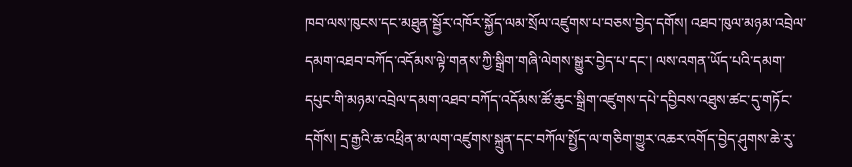ཁབ་ལས་ཁུངས་དང་མཐུན་སྦྱོར་འཁོར་སྐྱོད་ལམ་སྲོལ་འཛུགས་པ་བཅས་བྱེད་དགོས། འཐབ་ཁུལ་མཉམ་འབྲེལ་དམག་འཐབ་བཀོད་འདོམས་ལྟེ་གནས་ཀྱི་སྒྲིག་གཞི་ལེགས་སྒྱུར་བྱེད་པ་དང་། ལས་འགན་ཡོད་པའི་དམག་དཔུང་གི་མཉམ་འབྲེལ་དམག་འཐབ་བཀོད་འདོམས་ཚོ་ཆུང་སྒྲིག་འཛུགས་དཔེ་དབྱིབས་འཐུས་ཚང་དུ་གཏོང་དགོས། དྲ་རྒྱའི་ཆ་འཕྲིན་མ་ལག་འཛུགས་སྐྲུན་དང་བཀོལ་སྤྱོད་ལ་གཅིག་གྱུར་འཆར་འགོད་བྱེད་ཤུགས་ཆེ་རུ་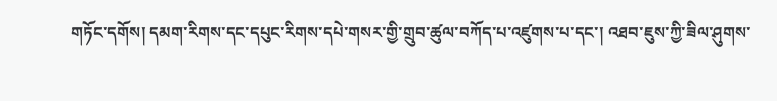གཏོང་དགོས། དམག་རིགས་དང་དཔུང་རིགས་དཔེ་གསར་གྱི་གྲུབ་ཚུལ་བཀོད་པ་འཛུགས་པ་དང་། འཐབ་ཇུས་ཀྱི་ཟིལ་ཤུགས་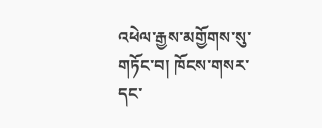འཕེལ་རྒྱས་མགྱོགས་སུ་གཏོང་བ། ཁོངས་གསར་དང་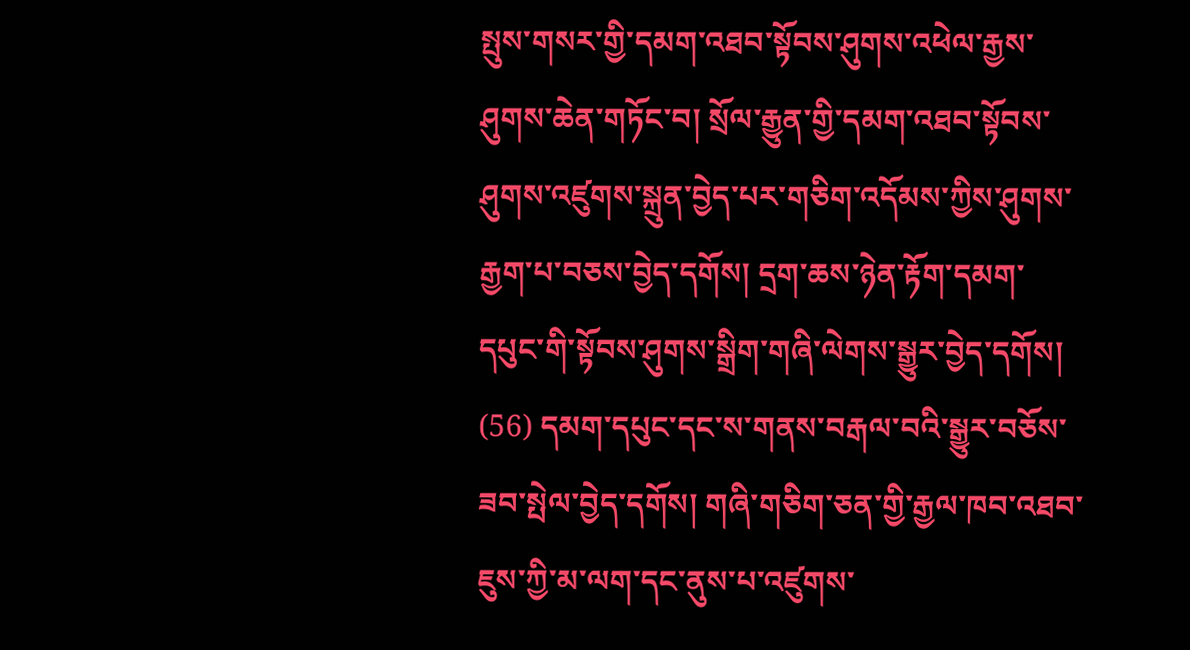སྤུས་གསར་གྱི་དམག་འཐབ་སྟོབས་ཤུགས་འཕེལ་རྒྱས་ཤུགས་ཆེན་གཏོང་བ། སྲོལ་རྒྱུན་གྱི་དམག་འཐབ་སྟོབས་ཤུགས་འཛུགས་སྐྲུན་བྱེད་པར་གཅིག་འདོམས་ཀྱིས་ཤུགས་རྒྱག་པ་བཅས་བྱེད་དགོས། དྲག་ཆས་ཉེན་རྟོག་དམག་དཔུང་གི་སྟོབས་ཤུགས་སྒྲིག་གཞི་ལེགས་སྒྱུར་བྱེད་དགོས།
(56) དམག་དཔུང་དང་ས་གནས་བརྒལ་བའི་སྒྱུར་བཅོས་ཟབ་སྤེལ་བྱེད་དགོས། གཞི་གཅིག་ཅན་གྱི་རྒྱལ་ཁབ་འཐབ་ཇུས་ཀྱི་མ་ལག་དང་ནུས་པ་འཛུགས་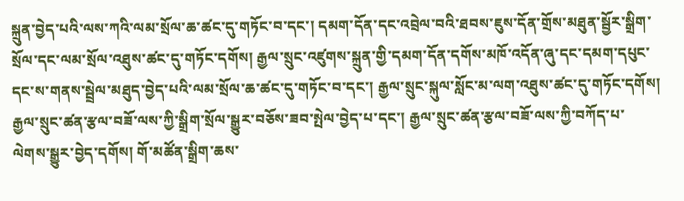སྐྲུན་བྱེད་པའི་ལས་ཀའི་ལམ་སྲོལ་ཆ་ཚང་དུ་གཏོང་བ་དང་། དམག་དོན་དང་འབྲེལ་བའི་ཐབས་ཇུས་དོན་གྲོས་མཐུན་སྦྱོར་སྒྲིག་སྲོལ་དང་ལམ་སྲོལ་འཐུས་ཚང་དུ་གཏོང་དགོས། རྒྱལ་སྲུང་འཛུགས་སྐྲུན་གྱི་དམག་དོན་དགོས་མཁོ་འདོན་ཞུ་དང་དམག་དཔུང་དང་ས་གནས་སྦྲེལ་མཐུད་བྱེད་པའི་ལམ་སྲོལ་ཆ་ཚང་དུ་གཏོང་བ་དང་། རྒྱལ་སྲུང་སྐུལ་སློང་མ་ལག་འཐུས་ཚང་དུ་གཏོང་དགོས། རྒྱལ་སྲུང་ཚན་རྩལ་བཟོ་ལས་ཀྱི་སྒྲིག་སྲོལ་སྒྱུར་བཅོས་ཟབ་སྤེལ་བྱེད་པ་དང་། རྒྱལ་སྲུང་ཚན་རྩལ་བཟོ་ལས་ཀྱི་བཀོད་པ་ལེགས་སྒྱུར་བྱེད་དགོས། གོ་མཚོན་སྒྲིག་ཆས་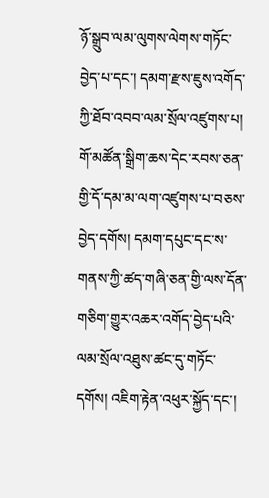ཉོ་སྒྲུབ་ལམ་ལུགས་ལེགས་གཏོང་བྱེད་པ་དང་། དམག་རྫས་ཇུས་འགོད་ཀྱི་ཐོབ་འབབ་ལམ་སྲོལ་འཛུགས་པ། གོ་མཚོན་སྒྲིག་ཆས་དེང་རབས་ཅན་གྱི་དོ་དམ་མ་ལག་འཛུགས་པ་བཅས་བྱེད་དགོས། དམག་དཔུང་དང་ས་གནས་ཀྱི་ཚད་གཞི་ཅན་གྱི་ལས་དོན་གཅིག་གྱུར་འཆར་འགོད་བྱེད་པའི་ལམ་སྲོལ་འཐུས་ཚང་དུ་གཏོང་དགོས། འཇིག་རྟེན་འཕུར་སྐྱོད་དང་།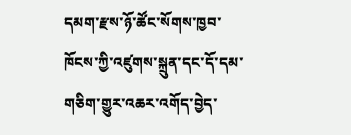དམག་རྫས་ཉོ་ཚོང་སོགས་ཁྱབ་ཁོངས་ཀྱི་འཛུགས་སྐྲུན་དང་དོ་དམ་གཅིག་གྱུར་འཆར་འགོད་བྱེད་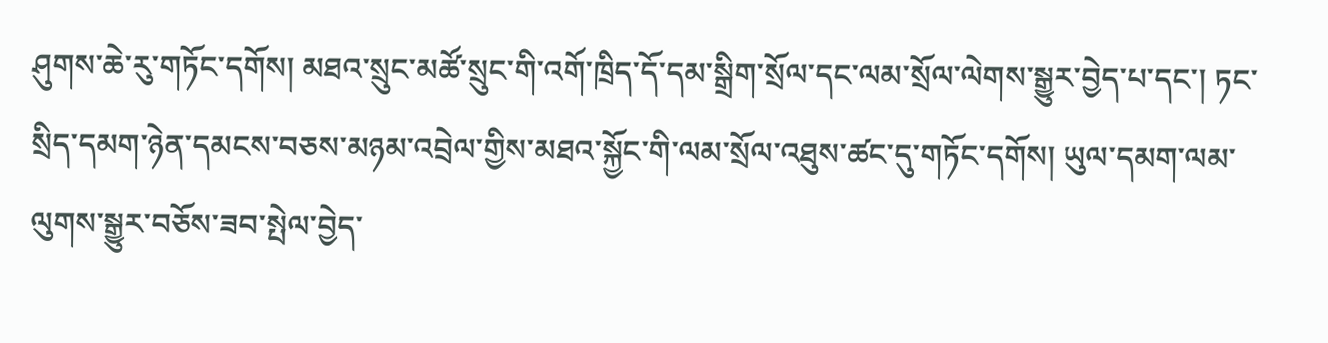ཤུགས་ཆེ་རུ་གཏོང་དགོས། མཐའ་སྲུང་མཚོ་སྲུང་གི་འགོ་ཁྲིད་དོ་དམ་སྒྲིག་སྲོལ་དང་ལམ་སྲོལ་ལེགས་སྒྱུར་བྱེད་པ་དང་། ཏང་སྲིད་དམག་ཉེན་དམངས་བཅས་མཉམ་འབྲེལ་གྱིས་མཐའ་སྐྱོང་གི་ལམ་སྲོལ་འཐུས་ཚང་དུ་གཏོང་དགོས། ཡུལ་དམག་ལམ་ལུགས་སྒྱུར་བཅོས་ཟབ་སྤེལ་བྱེད་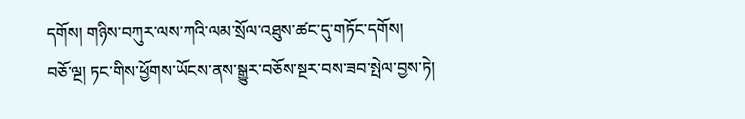དགོས། གཉིས་བཀུར་ལས་ཀའི་ལམ་སྲོལ་འཐུས་ཚང་དུ་གཏོང་དགོས།
བཅོ་ལྔ། ཏང་གིས་ཕྱོགས་ཡོངས་ནས་སྒྱུར་བཅོས་སྔར་བས་ཟབ་སྤེལ་བྱས་ཏེ།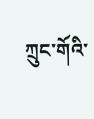ཀྲུང་གོའི་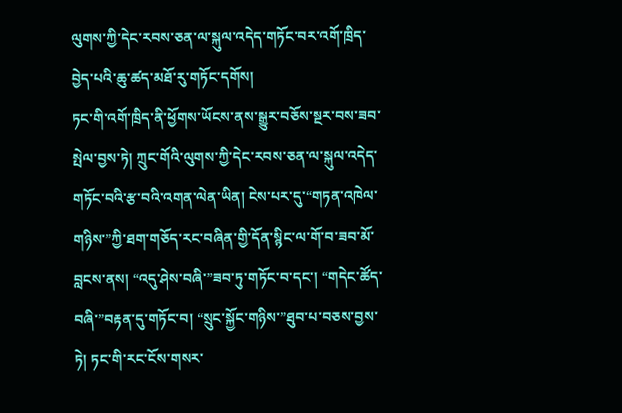ལུགས་ཀྱི་དེང་རབས་ཅན་ལ་སྐུལ་འདེད་གཏོང་བར་འགོ་ཁྲིད་བྱེད་པའི་ཆུ་ཚད་མཐོ་རུ་གཏོང་དགོས།
ཏང་གི་འགོ་ཁྲིད་ནི་ཕྱོགས་ཡོངས་ནས་སྒྱུར་བཅོས་སྔར་བས་ཟབ་སྤེལ་བྱས་ཏེ། ཀྲུང་གོའི་ལུགས་ཀྱི་དེང་རབས་ཅན་ལ་སྐུལ་འདེད་གཏོང་བའི་རྩ་བའི་འགན་ལེན་ཡིན། ངེས་པར་དུ་“གཏན་འཁེལ་གཉིས་”ཀྱི་ཐག་གཅོད་རང་བཞིན་གྱི་དོན་སྙིང་ལ་གོ་བ་ཟབ་མོ་བླངས་ནས། “འདུ་ཤེས་བཞི་”ཟབ་ཏུ་གཏོང་བ་དང་། “གདེང་ཚོད་བཞི་”བརྟན་དུ་གཏོང་བ། “སྲུང་སྐྱོང་གཉིས་”ཐུབ་པ་བཅས་བྱས་ཏེ། ཏང་གི་རང་ངོས་གསར་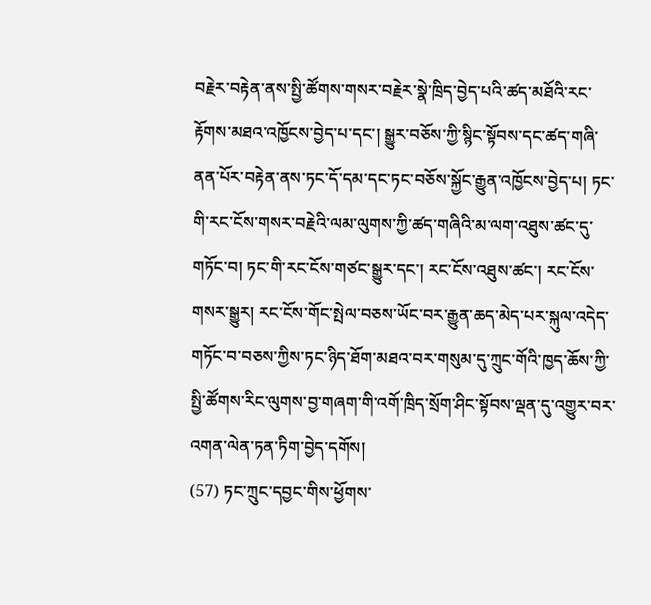བརྗེར་བརྟེན་ནས་སྤྱི་ཚོགས་གསར་བརྗེར་སྣེ་ཁྲིད་བྱེད་པའི་ཚད་མཐོའི་རང་རྟོགས་མཐའ་འཁྱོངས་བྱེད་པ་དང་། སྒྱུར་བཅོས་ཀྱི་སྙིང་སྟོབས་དང་ཚད་གཞི་ནན་པོར་བརྟེན་ནས་ཏང་དོ་དམ་དང་ཏང་བཅོས་སྐྱོང་རྒྱུན་འཁྱོངས་བྱེད་པ། ཏང་གི་རང་ངོས་གསར་བརྗེའི་ལམ་ལུགས་ཀྱི་ཚད་གཞིའི་མ་ལག་འཐུས་ཚང་དུ་གཏོང་བ། ཏང་གི་རང་ངོས་གཙང་སྒྱུར་དང་། རང་ངོས་འཐུས་ཚང་། རང་ངོས་གསར་སྒྱུར། རང་ངོས་གོང་སྤེལ་བཅས་ཡོང་བར་རྒྱུན་ཆད་མེད་པར་སྐུལ་འདེད་གཏོང་བ་བཅས་ཀྱིས་ཏང་ཉིད་ཐོག་མཐའ་བར་གསུམ་དུ་ཀྲུང་གོའི་ཁྱད་ཆོས་ཀྱི་སྤྱི་ཚོགས་རིང་ལུགས་བྱ་གཞག་གི་འགོ་ཁྲིད་སྲོག་ཤིང་སྟོབས་ལྡན་དུ་འགྱུར་བར་འགན་ལེན་ཏན་ཏིག་བྱེད་དགོས།
(57) ཏང་ཀྲུང་དབྱང་གིས་ཕྱོགས་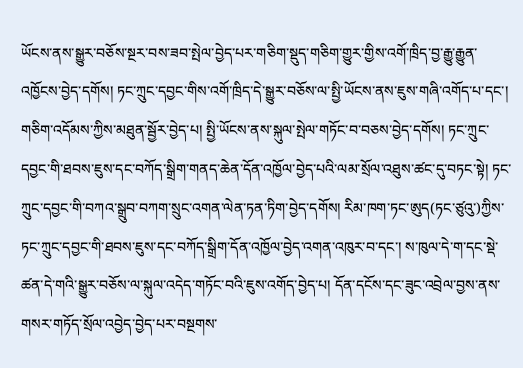ཡོངས་ནས་སྒྱུར་བཅོས་སྔར་བས་ཟབ་སྤེལ་བྱེད་པར་གཅིག་སྡུད་གཅིག་གྱུར་གྱིས་འགོ་ཁྲིད་བྱ་རྒྱུ་རྒྱུན་འཁྱོངས་བྱེད་དགོས། ཏང་ཀྲུང་དབྱང་གིས་འགོ་ཁྲིད་དེ་སྒྱུར་བཅོས་ལ་སྤྱི་ཡོངས་ནས་ཇུས་གཞི་འགོད་པ་དང་། གཅིག་འདོམས་ཀྱིས་མཐུན་སྦྱོར་བྱེད་པ། སྤྱི་ཡོངས་ནས་སྐུལ་སྤེལ་གཏོང་བ་བཅས་བྱེད་དགོས། ཏང་ཀྲུང་དབྱང་གི་ཐབས་ཇུས་དང་བཀོད་སྒྲིག་གནད་ཆེན་དོན་འཁྱོལ་བྱེད་པའི་ལམ་སྲོལ་འཐུས་ཚང་དུ་བཏང་སྟེ། ཏང་ཀྲུང་དབྱང་གི་བཀའ་སྒྲུབ་བཀག་སྲུང་འགན་ལེན་ཏན་ཏིག་བྱེད་དགོས། རིམ་ཁག་ཏང་ཨུད(ཏང་ཙུའུ་)ཀྱིས་ཏང་ཀྲུང་དབྱང་གི་ཐབས་ཇུས་དང་བཀོད་སྒྲིག་དོན་འཁྱོལ་བྱེད་འགན་འཁུར་བ་དང་། ས་ཁུལ་དེ་ག་དང་སྡེ་ཚན་དེ་གའི་སྒྱུར་བཅོས་ལ་སྐུལ་འདེད་གཏོང་བའི་ཇུས་འགོད་བྱེད་པ། དོན་དངོས་དང་ཟུང་འབྲེལ་བྱས་ནས་གསར་གཏོད་སྲོལ་འབྱེད་བྱེད་པར་བསྔགས་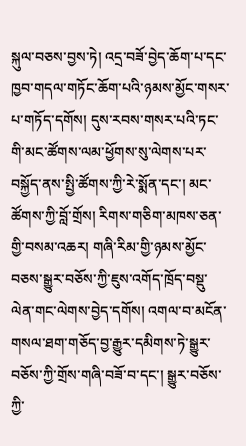སྐུལ་བཅས་བྱས་ཏེ། འདྲ་བཟོ་བྱེད་ཆོག་པ་དང་ཁྱབ་གདལ་གཏོང་ཆོག་པའི་ཉམས་མྱོང་གསར་པ་གཏོད་དགོས། དུས་རབས་གསར་པའི་ཏང་གི་མང་ཚོགས་ལམ་ཕྱོགས་སུ་ལེགས་པར་བསྐྱོད་ནས་སྤྱི་ཚོགས་ཀྱི་རེ་སྨོན་དང་། མང་ཚོགས་ཀྱི་བློ་གྲོས། རིགས་གཅིག་མཁས་ཅན་གྱི་བསམ་འཆར། གཞི་རིམ་གྱི་ཉམས་མྱོང་བཅས་སྒྱུར་བཅོས་ཀྱི་ཇུས་འགོད་ཁྲོད་བསྡུ་ལེན་གང་ལེགས་བྱེད་དགོས། འགལ་བ་མངོན་གསལ་ཐག་གཅོད་བྱ་རྒྱུར་དམིགས་ཏེ་སྒྱུར་བཅོས་ཀྱི་གྲོས་གཞི་བཟོ་བ་དང་། སྒྱུར་བཅོས་ཀྱི་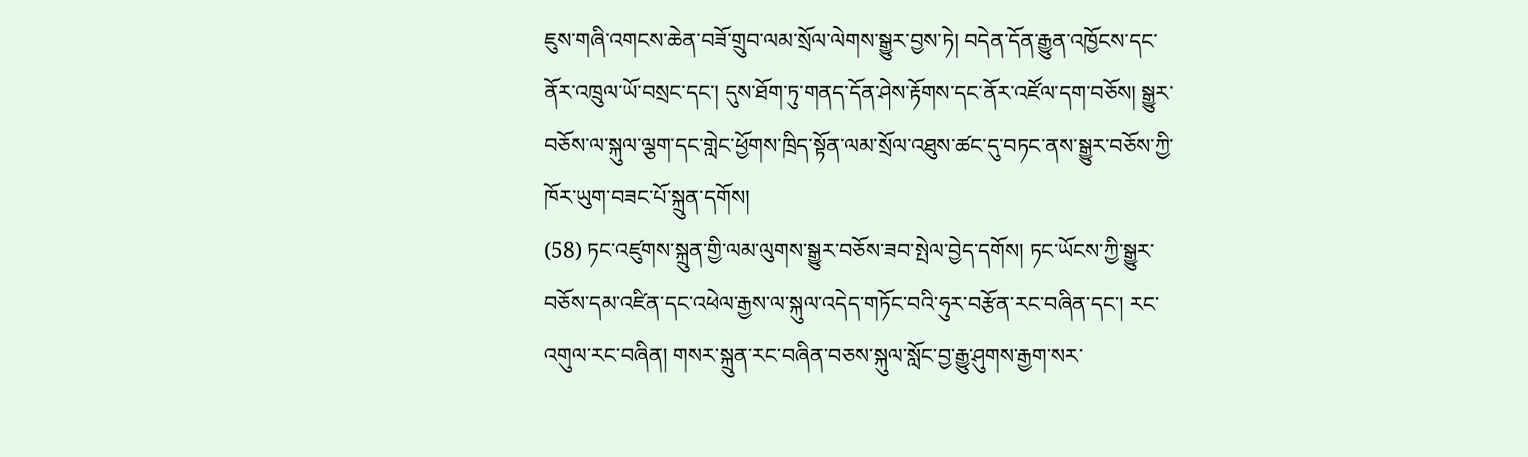ཇུས་གཞི་འགངས་ཆེན་བཟོ་གྲུབ་ལམ་སྲོལ་ལེགས་སྒྱུར་བྱས་ཏེ། བདེན་དོན་རྒྱུན་འཁྱོངས་དང་ནོར་འཁྲུལ་ཡོ་བསྲང་དང་། དུས་ཐོག་ཏུ་གནད་དོན་ཤེས་རྟོགས་དང་ནོར་འཛོལ་དག་བཅོས། སྒྱུར་བཅོས་ལ་སྐུལ་ལྕག་དང་གླེང་ཕྱོགས་ཁྲིད་སྟོན་ལམ་སྲོལ་འཐུས་ཚང་དུ་བཏང་ནས་སྒྱུར་བཅོས་ཀྱི་ཁོར་ཡུག་བཟང་པོ་སྐྲུན་དགོས།
(58) ཏང་འཛུགས་སྐྲུན་གྱི་ལམ་ལུགས་སྒྱུར་བཅོས་ཟབ་སྤེལ་བྱེད་དགོས། ཏང་ཡོངས་ཀྱི་སྒྱུར་བཅོས་དམ་འཛིན་དང་འཕེལ་རྒྱས་ལ་སྐུལ་འདེད་གཏོང་བའི་ཧུར་བརྩོན་རང་བཞིན་དང་། རང་འགུལ་རང་བཞིན། གསར་སྐྲུན་རང་བཞིན་བཅས་སྐུལ་སློང་བྱ་རྒྱུ་ཤུགས་རྒྱག་སར་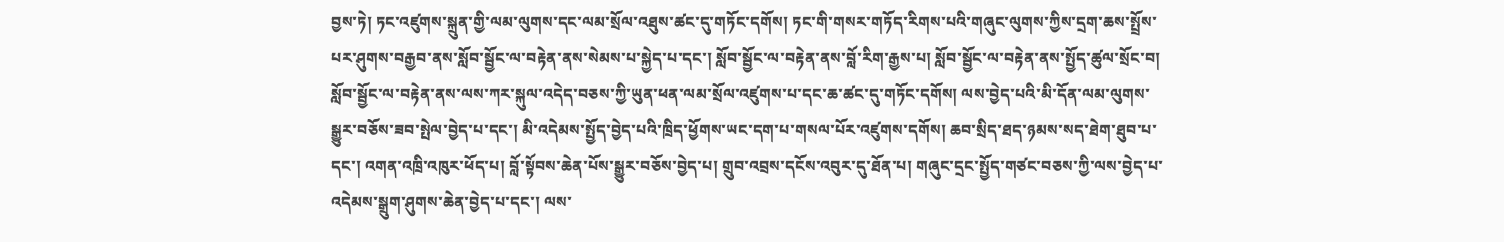བྱས་ཏེ། ཏང་འཛུགས་སྐྲུན་གྱི་ལམ་ལུགས་དང་ལམ་སྲོལ་འཐུས་ཚང་དུ་གཏོང་དགོས། ཏང་གི་གསར་གཏོད་རིགས་པའི་གཞུང་ལུགས་ཀྱིས་དྲག་ཆས་སྤྲོས་པར་ཤུགས་བརྒྱབ་ནས་སློབ་སྦྱོང་ལ་བརྟེན་ནས་སེམས་པ་སྐྱེད་པ་དང་། སློབ་སྦྱོང་ལ་བརྟེན་ནས་བློ་རིག་རྒྱས་པ། སློབ་སྦྱོང་ལ་བརྟེན་ནས་སྤྱོད་ཚུལ་སྲོང་བ། སློབ་སྦྱོང་ལ་བརྟེན་ནས་ལས་ཀར་སྐུལ་འདེད་བཅས་ཀྱི་ཡུན་ཕན་ལམ་སྲོལ་འཛུགས་པ་དང་ཆ་ཚང་དུ་གཏོང་དགོས། ལས་བྱེད་པའི་མི་དོན་ལམ་ལུགས་སྒྱུར་བཅོས་ཟབ་སྤེལ་བྱེད་པ་དང་། མི་འདེམས་སྤྱོད་བྱེད་པའི་ཁྲིད་ཕྱོགས་ཡང་དག་པ་གསལ་པོར་འཛུགས་དགོས། ཆབ་སྲིད་ཐད་ཉམས་སད་ཐེག་ཐུབ་པ་དང་། འགན་འཁྲི་འཁུར་ཕོད་པ། བློ་སྟོབས་ཆེན་པོས་སྒྱུར་བཅོས་བྱེད་པ། གྲུབ་འབྲས་དངོས་འབུར་དུ་ཐོན་པ། གཞུང་དྲང་སྤྱོད་གཙང་བཅས་ཀྱི་ལས་བྱེད་པ་འདེམས་སྒྲུག་ཤུགས་ཆེན་བྱེད་པ་དང་། ལས་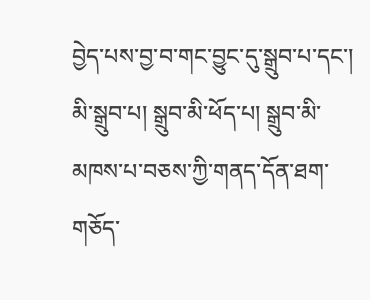བྱེད་པས་བྱ་བ་གང་བྱུང་དུ་སྒྲུབ་པ་དང་། མི་སྒྲུབ་པ། སྒྲུབ་མི་ཕོད་པ། སྒྲུབ་མི་མཁས་པ་བཅས་ཀྱི་གནད་དོན་ཐག་གཅོད་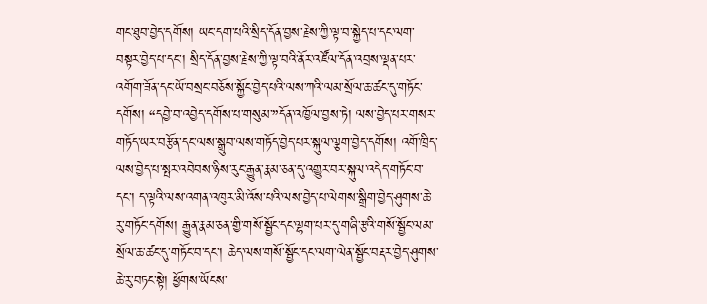གང་ཐུབ་བྱེད་དགོས། ཡང་དག་པའི་སྲིད་དོན་བྱས་རྗེས་ཀྱི་ལྟ་བ་སྐྱེད་པ་དང་ལག་བསྟར་བྱེད་པ་དང་། སྲིད་དོན་བྱས་རྗེས་ཀྱི་ལྟ་བའི་ནོར་འཛོལ་དོན་འབྲས་ལྡན་པར་འགོག་ཟོན་དང་ཡོ་བསྲང་བཅོས་སྐྱོང་བྱེད་པའི་ལས་ཀའི་ལམ་སྲོལ་ཆ་ཚང་དུ་གཏོང་དགོས། “དབྱེ་བ་འབྱེད་དགོས་པ་གསུམ་”དོན་འཁྱོལ་བྱས་ཏེ། ལས་བྱེད་པར་གསར་གཏོད་ཡར་བརྩོན་དང་ལས་སྒྲུབ་ལས་གཏོད་བྱེད་པར་སྐུལ་ལྕག་བྱེད་དགོས། འགོ་ཁྲིད་ལས་བྱེད་པ་སྤར་འབེབས་ཉིས་རུང་རྒྱུན་རྣམ་ཅན་དུ་འགྱུར་བར་སྐུལ་འདེད་གཏོང་བ་དང་། ད་ལྟའི་ལས་འགན་འཁུར་མི་འོས་པའི་ལས་བྱེད་པ་ལེགས་སྒྲིག་བྱེད་ཤུགས་ཆེ་རུ་གཏོང་དགོས། རྒྱུན་རྣམ་ཅན་གྱི་གསོ་སྦྱོང་དང་ལྷག་པར་དུ་གཞི་རྩའི་གསོ་སྦྱོང་ལམ་སྲོལ་ཆ་ཚང་དུ་གཏོང་བ་དང་། ཆེད་ལས་གསོ་སྦྱོང་དང་ལག་ལེན་སྦྱོང་བརྡར་བྱེད་ཤུགས་ཆེ་རུ་བཏང་སྟེ། ཕྱོགས་ཡོངས་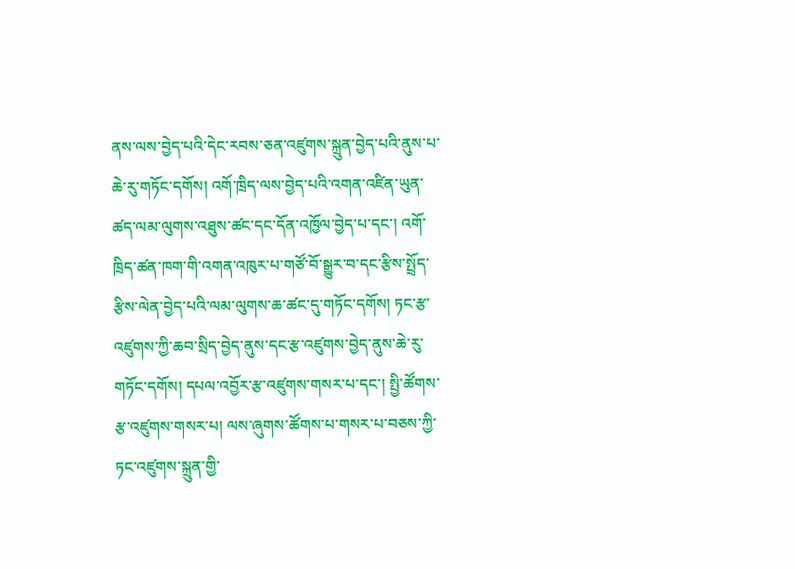ནས་ལས་བྱེད་པའི་དེང་རབས་ཅན་འཛུགས་སྐྲུན་བྱེད་པའི་ནུས་པ་ཆེ་རུ་གཏོང་དགོས། འགོ་ཁྲིད་ལས་བྱེད་པའི་འགན་འཛིན་ཡུན་ཚད་ལམ་ལུགས་འཐུས་ཚང་དང་དོན་འཁྱོལ་བྱེད་པ་དང་། འགོ་ཁྲིད་ཚན་ཁག་གི་འགན་འཁུར་པ་གཙོ་བོ་སྒྱུར་བ་དང་རྩིས་སྤྲོད་རྩིས་ལེན་བྱེད་པའི་ལམ་ལུགས་ཆ་ཚང་དུ་གཏོང་དགོས། ཏང་རྩ་འཛུགས་ཀྱི་ཆབ་སྲིད་བྱེད་ནུས་དང་རྩ་འཛུགས་བྱེད་ནུས་ཆེ་རུ་གཏོང་དགོས། དཔལ་འབྱོར་རྩ་འཛུགས་གསར་པ་དང་། སྤྱི་ཚོགས་རྩ་འཛུགས་གསར་པ། ལས་ཞུགས་ཚོགས་པ་གསར་པ་བཅས་ཀྱི་ཏང་འཛུགས་སྐྲུན་གྱི་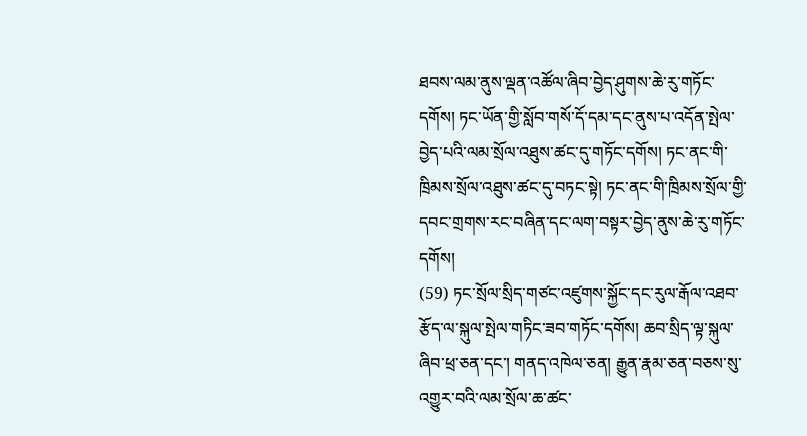ཐབས་ལམ་ནུས་ལྡན་འཚོལ་ཞིབ་བྱེད་ཤུགས་ཆེ་རུ་གཏོང་དགོས། ཏང་ཡོན་གྱི་སློབ་གསོ་དོ་དམ་དང་ནུས་པ་འདོན་སྤེལ་བྱེད་པའི་ལམ་སྲོལ་འཐུས་ཚང་དུ་གཏོང་དགོས། ཏང་ནང་གི་ཁྲིམས་སྲོལ་འཐུས་ཚང་དུ་བཏང་སྟེ། ཏང་ནང་གི་ཁྲིམས་སྲོལ་གྱི་དབང་གྲགས་རང་བཞིན་དང་ལག་བསྟར་བྱེད་ནུས་ཆེ་རུ་གཏོང་དགོས།
(59) ཏང་སྲོལ་སྲིད་གཙང་འཛུགས་སྐྱོང་དང་རུལ་རྒོལ་འཐབ་རྩོད་ལ་སྐུལ་སྤེལ་གཏིང་ཟབ་གཏོང་དགོས། ཆབ་སྲིད་ལྟ་སྐུལ་ཞིབ་ཕྲ་ཅན་དང་། གནད་འཁེལ་ཅན། རྒྱུན་རྣམ་ཅན་བཅས་སུ་འགྱུར་བའི་ལམ་སྲོལ་ཆ་ཚང་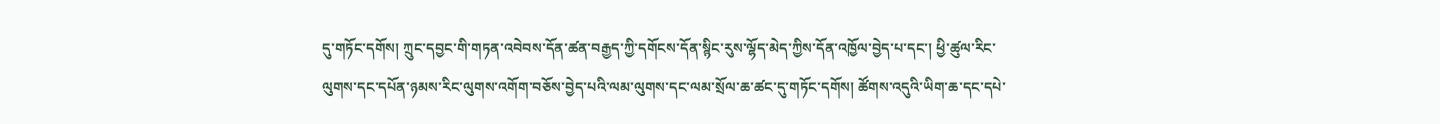དུ་གཏོང་དགོས། ཀྲུང་དབྱང་གི་གཏན་འབེབས་དོན་ཚན་བརྒྱད་ཀྱི་དགོངས་དོན་སྙིང་རུས་ལྷོད་མེད་ཀྱིས་དོན་འཁྱོལ་བྱེད་པ་དང་། ཕྱི་ཚུལ་རིང་ལུགས་དང་དཔོན་ཉམས་རིང་ལུགས་འགོག་བཅོས་བྱེད་པའི་ལམ་ལུགས་དང་ལམ་སྲོལ་ཆ་ཚང་དུ་གཏོང་དགོས། ཚོགས་འདུའི་ཡིག་ཆ་དང་དཔེ་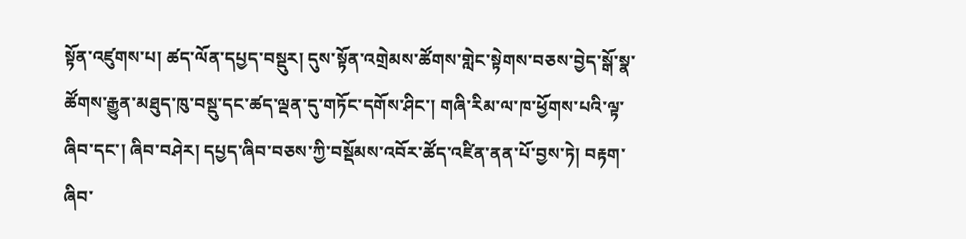སྟོན་འཛུགས་པ། ཚད་ལོན་དཔྱད་བསྡུར། དུས་སྟོན་འགྲེམས་ཚོགས་གླེང་སྟེགས་བཅས་བྱེད་སྒོ་སྣ་ཚོགས་རྒྱུན་མཐུད་ཁུ་བསྡུ་དང་ཚད་ལྡན་དུ་གཏོང་དགོས་ཤིང་། གཞི་རིམ་ལ་ཁ་ཕྱོགས་པའི་ལྟ་ཞིབ་དང་། ཞིབ་བཤེར། དཔྱད་ཞིབ་བཅས་ཀྱི་བསྡོམས་འབོར་ཚོད་འཛིན་ནན་པོ་བྱས་ཏེ། བརྟག་ཞིབ་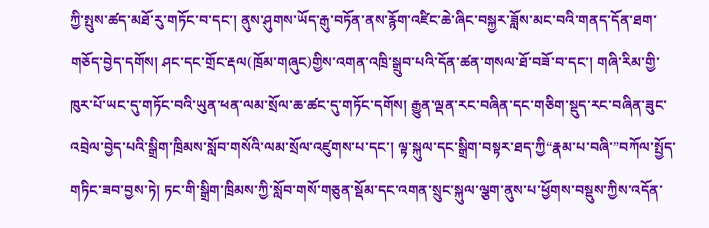ཀྱི་སྤུས་ཚད་མཐོ་རུ་གཏོང་བ་དང་། ནུས་ཤུགས་ཡོད་རྒུ་བཏོན་ནས་རྙོག་འཛིང་ཆེ་ཞིང་བསྐྱར་ཟློས་མང་བའི་གནད་དོན་ཐག་གཅོད་བྱེད་དགོས། ཤང་དང་གྲོང་རྡལ(ཁྲོམ་གཞུང)གྱིས་འགན་འཁྲི་སྒྲུབ་པའི་དོན་ཚན་གསལ་ཐོ་བཟོ་བ་དང་། གཞི་རིམ་གྱི་ཁུར་པོ་ཡང་དུ་གཏོང་བའི་ཡུན་ཕན་ལམ་སྲོལ་ཆ་ཚང་དུ་གཏོང་དགོས། རྒྱུན་ལྡན་རང་བཞིན་དང་གཅིག་སྡུད་རང་བཞིན་ཟུང་འབྲེལ་བྱེད་པའི་སྒྲིག་ཁྲིམས་སློབ་གསོའི་ལམ་སྲོལ་འཛུགས་པ་དང་། ལྟ་སྐུལ་དང་སྒྲིག་བསྟར་ཐད་ཀྱི“རྣམ་པ་བཞི་”བཀོལ་སྤྱོད་གཏིང་ཟབ་བྱས་ཏེ། ཏང་གི་སྒྲིག་ཁྲིམས་ཀྱི་སློབ་གསོ་གཅུན་སྡོམ་དང་འགན་སྲུང་སྐུལ་ལྕག་ནུས་པ་ཕྱོགས་བསྡུས་ཀྱིས་འདོན་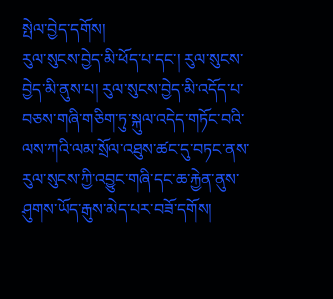སྤེལ་བྱེད་དགོས།
རུལ་སུངས་བྱེད་མི་ཕོད་པ་དང་། རུལ་སུངས་བྱེད་མི་ནུས་པ། རུལ་སུངས་བྱེད་མི་འདོད་པ་བཅས་གཞི་གཅིག་ཏུ་སྐུལ་འདེད་གཏོང་བའི་ལས་ཀའི་ལམ་སྲོལ་འཐུས་ཚང་དུ་བཏང་ནས་རུལ་སུངས་ཀྱི་འབྱུང་གཞི་དང་ཆ་རྐྱེན་ནུས་ཤུགས་ཡོད་རྒུས་མེད་པར་བཟོ་དགོས།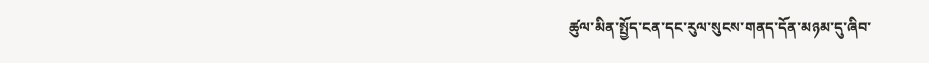ཚུལ་མིན་སྤྱོད་ངན་དང་རུལ་སུངས་གནད་དོན་མཉམ་དུ་ཞིབ་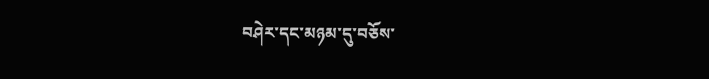བཤེར་དང་མཉམ་དུ་བཅོས་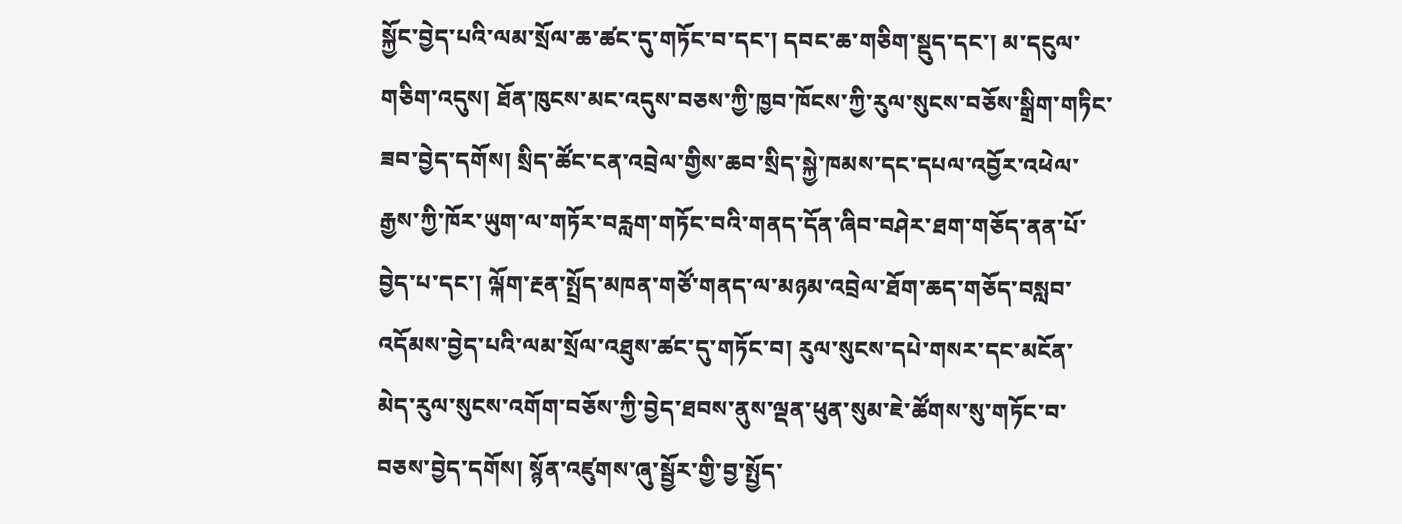སྐྱོང་བྱེད་པའི་ལམ་སྲོལ་ཆ་ཚང་དུ་གཏོང་བ་དང་། དབང་ཆ་གཅིག་སྡུད་དང་། མ་དངུལ་གཅིག་འདུས། ཐོན་ཁུངས་མང་འདུས་བཅས་ཀྱི་ཁྱབ་ཁོངས་ཀྱི་རུལ་སུངས་བཅོས་སྒྲིག་གཏིང་ཟབ་བྱེད་དགོས། སྲིད་ཚོང་ངན་འབྲེལ་གྱིས་ཆབ་སྲིད་སྐྱེ་ཁམས་དང་དཔལ་འབྱོར་འཕེལ་རྒྱས་ཀྱི་ཁོར་ཡུག་ལ་གཏོར་བརླག་གཏོང་བའི་གནད་དོན་ཞིབ་བཤེར་ཐག་གཅོད་ནན་པོ་བྱེད་པ་དང་། ལྐོག་རྔན་སྤྲོད་མཁན་གཙོ་གནད་ལ་མཉམ་འབྲེལ་ཐོག་ཆད་གཅོད་བསླབ་འདོམས་བྱེད་པའི་ལམ་སྲོལ་འཐུས་ཚང་དུ་གཏོང་བ། རུལ་སུངས་དཔེ་གསར་དང་མངོན་མེད་རུལ་སུངས་འགོག་བཅོས་ཀྱི་བྱེད་ཐབས་ནུས་ལྡན་ཕུན་སུམ་ཇེ་ཚོགས་སུ་གཏོང་བ་བཅས་བྱེད་དགོས། སྙོན་འཛུགས་ཞུ་སྦྱོར་གྱི་བྱ་སྤྱོད་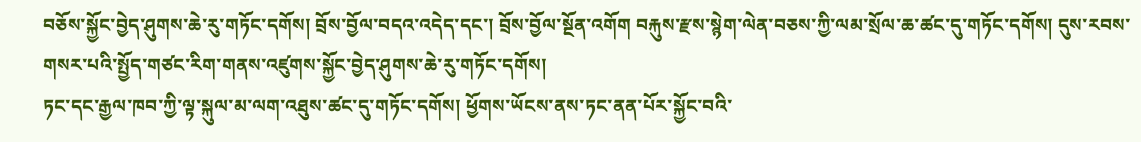བཅོས་སྐྱོང་བྱེད་ཤུགས་ཆེ་རུ་གཏོང་དགོས། བྲོས་བྱོལ་བདའ་འདེད་དང་། བྲོས་བྱོལ་སྔོན་འགོག བརྐུས་རྫས་སྙེག་ལེན་བཅས་ཀྱི་ལམ་སྲོལ་ཆ་ཚང་དུ་གཏོང་དགོས། དུས་རབས་གསར་པའི་སྤྱོད་གཙང་རིག་གནས་འཛུགས་སྐྱོང་བྱེད་ཤུགས་ཆེ་རུ་གཏོང་དགོས།
ཏང་དང་རྒྱལ་ཁབ་ཀྱི་ལྟ་སྐུལ་མ་ལག་འཐུས་ཚང་དུ་གཏོང་དགོས། ཕྱོགས་ཡོངས་ནས་ཏང་ནན་པོར་སྐྱོང་བའི་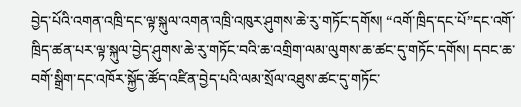བྱེད་པོའི་འགན་འཁྲི་དང་ལྟ་སྐུལ་འགན་འཁྲི་འཁུར་ཤུགས་ཆེ་རུ་གཏོང་དགོས། “འགོ་ཁྲིད་དང་པོ”དང་འགོ་ཁྲིད་ཚན་པར་ལྟ་སྐུལ་བྱེད་ཤུགས་ཆེ་རུ་གཏོང་བའི་ཆ་འགྲིག་ལམ་ལུགས་ཆ་ཚང་དུ་གཏོང་དགོས། དབང་ཆ་བགོ་སྒྲིག་དང་འཁོར་སྐྱོད་ཚོད་འཛིན་བྱེད་པའི་ལམ་སྲོལ་འཐུས་ཚང་དུ་གཏོང་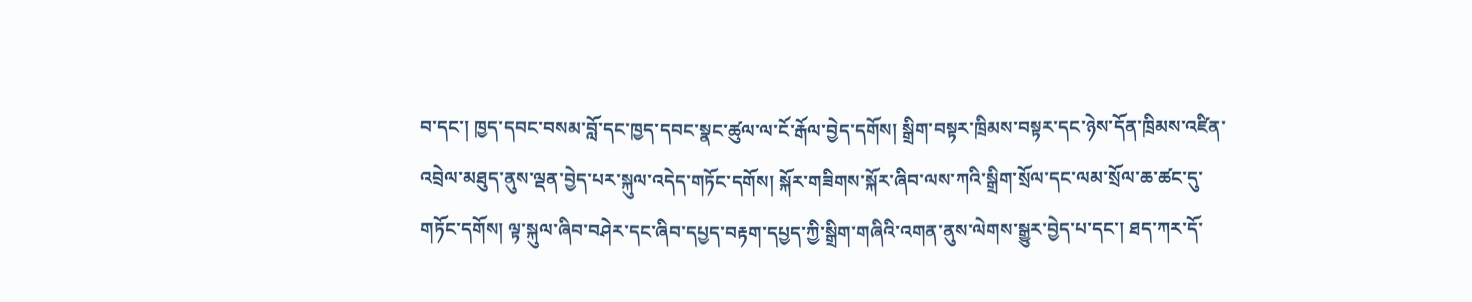བ་དང་། ཁྱད་དབང་བསམ་བློ་དང་ཁྱད་དབང་སྣང་ཚུལ་ལ་ངོ་རྒོལ་བྱེད་དགོས། སྒྲིག་བསྟར་ཁྲིམས་བསྟར་དང་ཉེས་དོན་ཁྲིམས་འཛིན་འབྲེལ་མཐུད་ནུས་ལྡན་བྱེད་པར་སྐུལ་འདེད་གཏོང་དགོས། སྐོར་གཟིགས་སྐོར་ཞིབ་ལས་ཀའི་སྒྲིག་སྲོལ་དང་ལམ་སྲོལ་ཆ་ཚང་དུ་གཏོང་དགོས། ལྟ་སྐུལ་ཞིབ་བཤེར་དང་ཞིབ་དཔྱད་བརྟག་དཔྱད་ཀྱི་སྒྲིག་གཞིའི་འགན་ནུས་ལེགས་སྒྱུར་བྱེད་པ་དང་། ཐད་ཀར་དོ་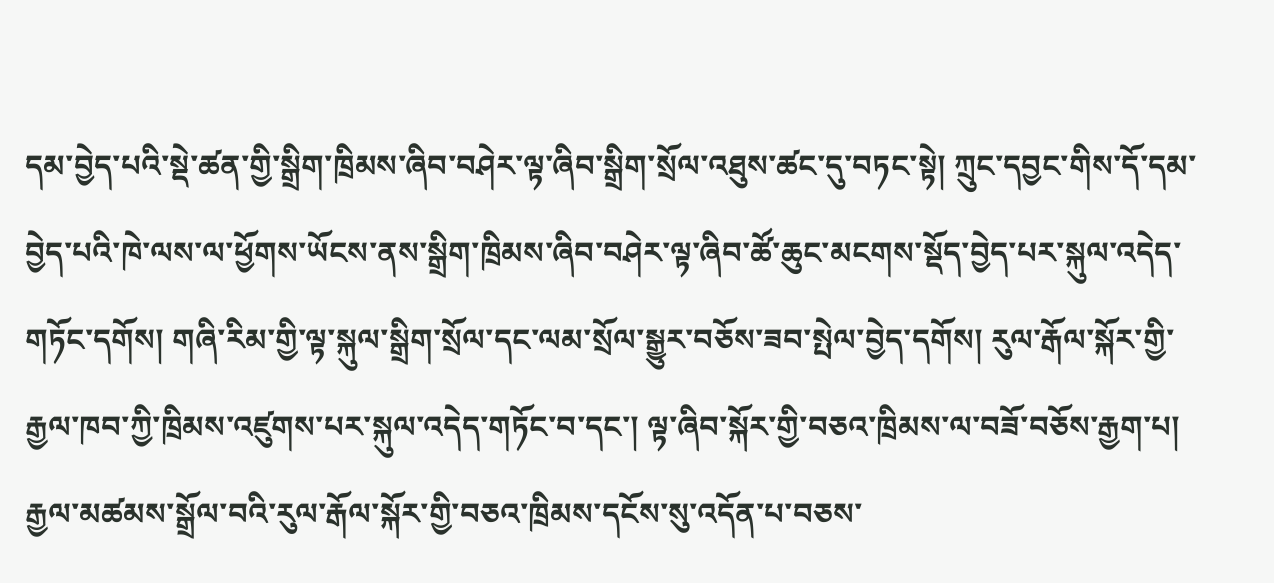དམ་བྱེད་པའི་སྡེ་ཚན་གྱི་སྒྲིག་ཁྲིམས་ཞིབ་བཤེར་ལྟ་ཞིབ་སྒྲིག་སྲོལ་འཐུས་ཚང་དུ་བཏང་སྟེ། ཀྲུང་དབྱང་གིས་དོ་དམ་བྱེད་པའི་ཁེ་ལས་ལ་ཕྱོགས་ཡོངས་ནས་སྒྲིག་ཁྲིམས་ཞིབ་བཤེར་ལྟ་ཞིབ་ཚོ་ཆུང་མངགས་སྡོད་བྱེད་པར་སྐུལ་འདེད་གཏོང་དགོས། གཞི་རིམ་གྱི་ལྟ་སྐུལ་སྒྲིག་སྲོལ་དང་ལམ་སྲོལ་སྒྱུར་བཅོས་ཟབ་སྤེལ་བྱེད་དགོས། རུལ་རྒོལ་སྐོར་གྱི་རྒྱལ་ཁབ་ཀྱི་ཁྲིམས་འཛུགས་པར་སྐུལ་འདེད་གཏོང་བ་དང་། ལྟ་ཞིབ་སྐོར་གྱི་བཅའ་ཁྲིམས་ལ་བཟོ་བཅོས་རྒྱག་པ། རྒྱལ་མཚམས་སྒྲོལ་བའི་རུལ་རྒོལ་སྐོར་གྱི་བཅའ་ཁྲིམས་དངོས་སུ་འདོན་པ་བཅས་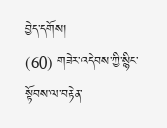བྱེད་དགོས།
(60) གཟེར་འདེབས་ཀྱི་སྙིང་སྟོབས་ལ་བརྟེན་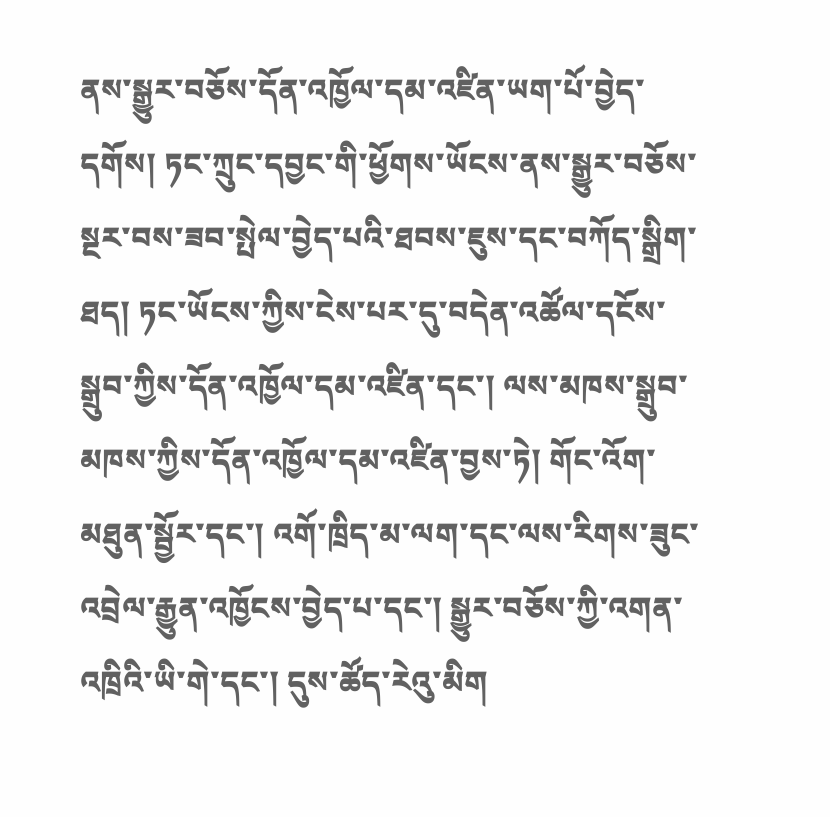ནས་སྒྱུར་བཅོས་དོན་འཁྱོལ་དམ་འཛིན་ཡག་པོ་བྱེད་དགོས། ཏང་ཀྲུང་དབྱང་གི་ཕྱོགས་ཡོངས་ནས་སྒྱུར་བཅོས་སྔར་བས་ཟབ་སྤེལ་བྱེད་པའི་ཐབས་ཇུས་དང་བཀོད་སྒྲིག་ཐད། ཏང་ཡོངས་ཀྱིས་ངེས་པར་དུ་བདེན་འཚོལ་དངོས་སྒྲུབ་ཀྱིས་དོན་འཁྱོལ་དམ་འཛིན་དང་། ལས་མཁས་སྒྲུབ་མཁས་ཀྱིས་དོན་འཁྱོལ་དམ་འཛིན་བྱས་ཏེ། གོང་འོག་མཐུན་སྦྱོར་དང་། འགོ་ཁྲིད་མ་ལག་དང་ལས་རིགས་ཟུང་འབྲེལ་རྒྱུན་འཁྱོངས་བྱེད་པ་དང་། སྒྱུར་བཅོས་ཀྱི་འགན་འཁྲིའི་ཡི་གེ་དང་། དུས་ཚོད་རེའུ་མིག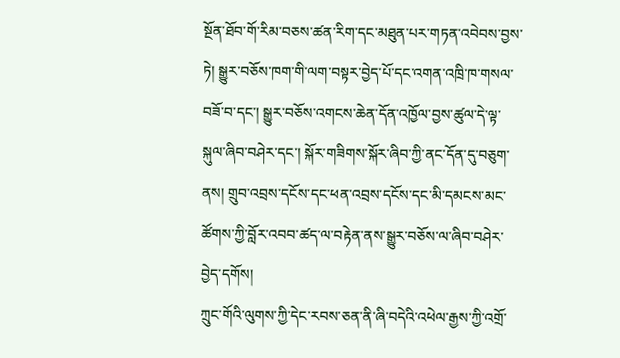སྔོན་ཐོབ་གོ་རིམ་བཅས་ཚན་རིག་དང་མཐུན་པར་གཏན་འབེབས་བྱས་ཏེ། སྒྱུར་བཅོས་ཁག་གི་ལག་བསྟར་བྱེད་པོ་དང་འགན་འཁྲི་ཁ་གསལ་བཟོ་བ་དང་། སྒྱུར་བཅོས་འགངས་ཆེན་དོན་འཁྱོལ་བྱས་ཚུལ་དེ་ལྟ་སྐུལ་ཞིབ་བཤེར་དང་། སྐོར་གཟིགས་སྐོར་ཞིབ་ཀྱི་ནང་དོན་དུ་བཅུག་ནས། གྲུབ་འབྲས་དངོས་དང་ཕན་འབྲས་དངོས་དང་མི་དམངས་མང་ཚོགས་ཀྱི་བློར་འབབ་ཚད་ལ་བརྟེན་ནས་སྒྱུར་བཅོས་ལ་ཞིབ་བཤེར་བྱེད་དགོས།
ཀྲུང་གོའི་ལུགས་ཀྱི་དེང་རབས་ཅན་ནི་ཞི་བདེའི་འཕེལ་རྒྱས་ཀྱི་འགྲོ་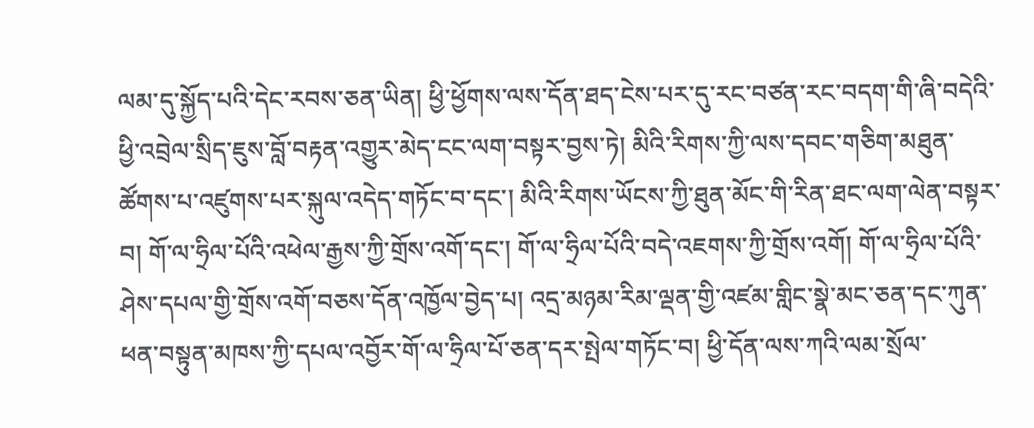ལམ་དུ་སྐྱོད་པའི་དེང་རབས་ཅན་ཡིན། ཕྱི་ཕྱོགས་ལས་དོན་ཐད་ངེས་པར་དུ་རང་བཙན་རང་བདག་གི་ཞི་བདེའི་ཕྱི་འབྲེལ་སྲིད་ཇུས་བློ་བརྟན་འགྱུར་མེད་ངང་ལག་བསྟར་བྱས་ཏེ། མིའི་རིགས་ཀྱི་ལས་དབང་གཅིག་མཐུན་ཚོགས་པ་འཛུགས་པར་སྐུལ་འདེད་གཏོང་བ་དང་། མིའི་རིགས་ཡོངས་ཀྱི་ཐུན་མོང་གི་རིན་ཐང་ལག་ལེན་བསྟར་བ། གོ་ལ་ཧྲིལ་པོའི་འཕེལ་རྒྱས་ཀྱི་གྲོས་འགོ་དང་། གོ་ལ་ཧྲིལ་པོའི་བདེ་འཇགས་ཀྱི་གྲོས་འགོ། གོ་ལ་ཧྲིལ་པོའི་ཤེས་དཔལ་གྱི་གྲོས་འགོ་བཅས་དོན་འཁྱོལ་བྱེད་པ། འདྲ་མཉམ་རིམ་ལྡན་གྱི་འཛམ་གླིང་སྣེ་མང་ཅན་དང་ཀུན་ཕན་བསྟུན་མཁས་ཀྱི་དཔལ་འབྱོར་གོ་ལ་ཧྲིལ་པོ་ཅན་དར་སྤེལ་གཏོང་བ། ཕྱི་དོན་ལས་ཀའི་ལམ་སྲོལ་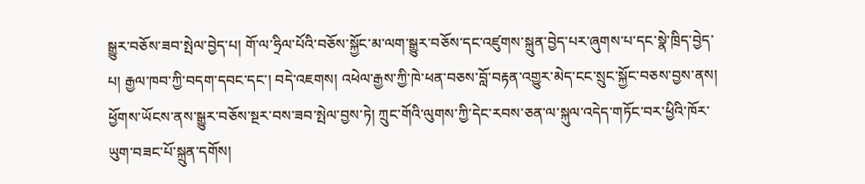སྒྱུར་བཅོས་ཟབ་སྤེལ་བྱེད་པ། གོ་ལ་ཧྲིལ་པོའི་བཅོས་སྐྱོང་མ་ལག་སྒྱུར་བཅོས་དང་འཛུགས་སྐྲུན་བྱེད་པར་ཞུགས་པ་དང་སྣེ་ཁྲིད་བྱེད་པ། རྒྱལ་ཁབ་ཀྱི་བདག་དབང་དང་། བདེ་འཇགས། འཕེལ་རྒྱས་ཀྱི་ཁེ་ཕན་བཅས་བློ་བརྟན་འགྱུར་མེད་ངང་སྲུང་སྐྱོང་བཅས་བྱས་ནས། ཕྱོགས་ཡོངས་ནས་སྒྱུར་བཅོས་སྔར་བས་ཟབ་སྤེལ་བྱས་ཏེ། ཀྲུང་གོའི་ལུགས་ཀྱི་དེང་རབས་ཅན་ལ་སྐུལ་འདེད་གཏོང་བར་ཕྱིའི་ཁོར་ཡུག་བཟང་པོ་སྐྲུན་དགོས།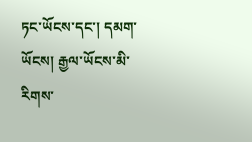ཏང་ཡོངས་དང་། དམག་ཡོངས། རྒྱལ་ཡོངས་མི་རིགས་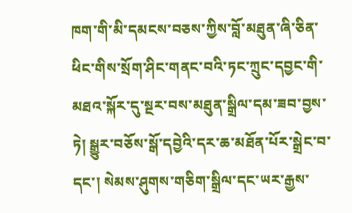ཁག་གི་མི་དམངས་བཅས་ཀྱིས་བློ་མཐུན་ཞི་ཅིན་ཕིང་གིས་སྲོག་ཤིང་གནང་བའི་ཏང་ཀྲུང་དབྱང་གི་མཐའ་སྐོར་དུ་སྔར་བས་མཐུན་སྒྲིལ་དམ་ཟབ་བྱས་ཏེ། སྒྱུར་བཅོས་སྒོ་དབྱེའི་དར་ཆ་མཐོན་པོར་སྒྲེང་བ་དང་། སེམས་ཤུགས་གཅིག་སྒྲིལ་དང་ཡར་རྒྱས་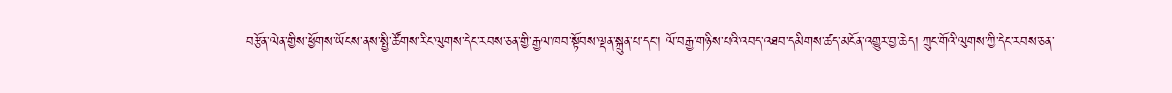བརྩོན་ལེན་གྱིས་ཕྱོགས་ཡོངས་ནས་སྤྱི་ཚོགས་རིང་ལུགས་དེང་རབས་ཅན་གྱི་རྒྱལ་ཁབ་སྟོབས་ལྡན་སྐྲུན་པ་དང་། ལོ་བརྒྱ་གཉིས་པའི་འབད་འཐབ་དམིགས་ཚད་མངོན་འགྱུར་བྱ་ཆེད། ཀྲུང་གོའི་ལུགས་ཀྱི་དེང་རབས་ཅན་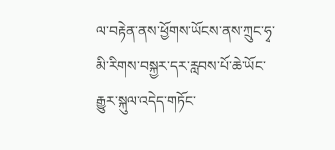ལ་བརྟེན་ནས་ཕྱོགས་ཡོངས་ནས་ཀྲུང་ཧྭ་མི་རིགས་བསྐྱར་དར་རླབས་པོ་ཆེ་ཡོང་རྒྱུར་སྐུལ་འདེད་གཏོང་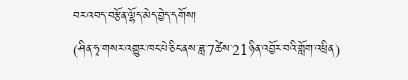བར་འབད་བརྩོན་ལྷོད་མེད་བྱེད་དགོས།
(ཤིན་ཧྭ་གསར་འགྱུར་ཁང་པེ་ཅིང་ནས་ཟླ་7ཚེས་21ཉིན་འབྱོར་བའི་གློག་འཕྲིན)